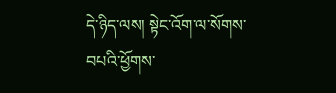དེ་ཉིད་ལས། སྟེང་འོག་ལ་སོགས་བཔའི་ཕྱོགས་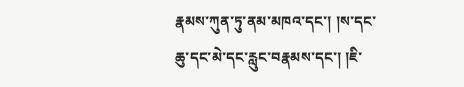རྣམས་ཀུན་ཏུ་ནམ་མཁའ་དང་། །ས་དང་ཆུ་དང་མེ་དང་རླུང་བརྣམས་དང་། །ཇི་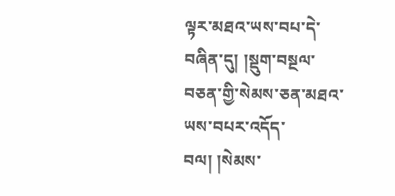ལྟར་མཐའ་ཡས་བཔ་དེ་བཞིན་དུ། །སྡུག་བསྔལ་བཅན་གྱི་སེམས་ཅན་མཐའ་ཡས་བཔར་འདོད་བལ། །སེམས་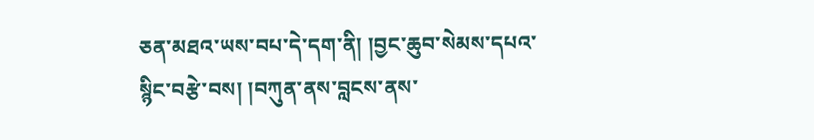ཅན་མཐའ་ཡས་བཔ་དེ་དག་ནི། །བྱང་ཆུབ་སེམས་དཔའ་སྙིང་བརྩེ་བས། །བཀུན་ནས་བླངས་ནས་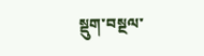སྡུག་བསྔལ་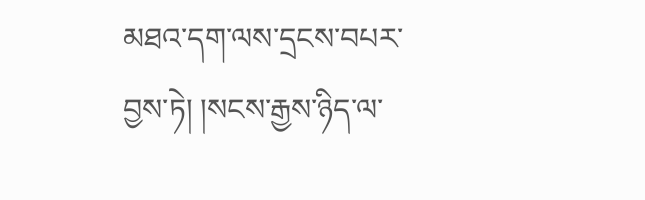མཐའ་དག་ལས་དྲངས་བཔར་བྱས་ཏེ། །སངས་རྒྱས་ཉིད་ལ་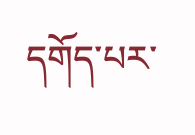དགོད་པར་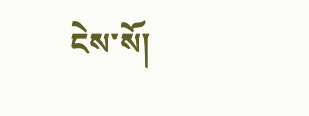ངེས་སོ།